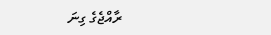ރާއްޖެގެ ގިނަ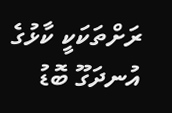ރަށްތަކަކީ ކާޅުގެ އުނދަގޫ ބޮޑު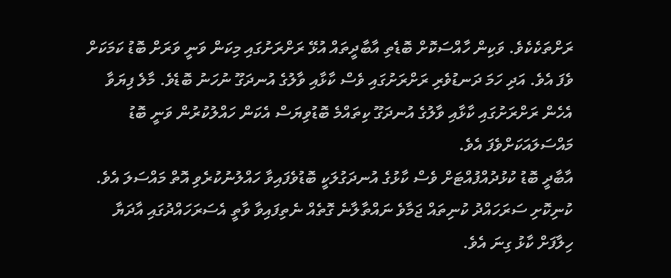ރަށްތަކެކެވެ. ވަކިން ހާއްސަކޮށް ބޮޑެތި އާބާދީތައް އުޅޭ ރަށްރަށުގައި މިކަން ވަނީ ވަރަށް ބޮޑު ކަމަކަށް ވެފަ އެވެ. އަދި ހަމަ ދަނޑުވެރި ރަށްރަށުގައި ވެސް ކާޅާއި ވާލުގެ އުނދަގޫ ނުހަނު ބޮޑެވެ. މާލެ ފިޔަވާ އެހެން ރަށްރަށުގައި ކާޅާއި ވާލުގެ އުނދަގޫ ކިތައްމެ ބޮޑުވިޔަސް އެކަން ހައްލުކުރުން ވަނީ ބޮޑު މައްސަލައަކަށްވެފަ އެވެ.
އާބާދީ ބޮޑު ކުޅުދުއްފުއްޓަށް ވެސް ކާޅުގެ އުނދަގުލަކީ ބޮޑުވެފައިވާ ހައްލުނުކުރެވި އޮތް މައްސަލަ އެވެ. ކުނިކޮށި ސަރަހައްދު ކުނިތައް ޖަމާވެ ނައްތާލާނެ ގޮތެއް ނެތިފައިވާ ވާތީ އެސަރަހައްދުގައި އާދަޔާ ހިލާފަށް ކާޅު ގިނަ އެވެ.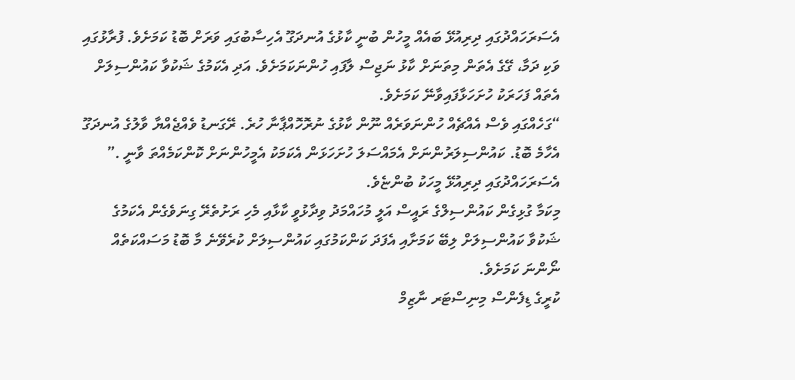އެސަރަހައްދުގައި ދިރިއުޅޭ ބައެއް މީހުން ބުނީ ކާޅުގެ އުނދަގޫ އެހިސާބުގައި ވަރަށް ބޮޑު ކަމަށެވެ. ފުރާޅުގައި ވަކި ދަމާ، ގޭގެ އެތަން މިތަނަށް ކާޅު ނަޖިސް ލާފައި ހުންނަކަމަށެވެ. އަދި އެކަމުގެ ޝަކުވާ ކައުންސިލަށް އެތައް ފަހަރަކު ހުށަހަޅާފައިވާނޭ ކަމަށެވެ.
“ގަހެއްގައި ވެސް އެއްޗެއް ހުންނަވަރެއް ނޫން ކާޅުގެ ނުރޮހޮއްޕާނާ ހުރެ. ރޭގަނޑު ވެއްޖެއްޔާ ވާލުގެ އުނދަގޫ އެހާމެ ބޮޑު. ކައުންސިލަރުންނަށް އެމައްސަލަ ހުށަހަޅަން އެކަމަކު އެމީހުންނަށް ކޮންކަމެއްތަ ވާނީ .” އެސަރަހައްދުގައި ދިރިއުޅޭ މީހަކު ބުންޏެވެ.
މިކަމާ ގުޅިގެން ކައުންސިލްގެ ރައީސް އަލީ މުހައްމަދު ވިދާޅުވީ ކާޅާއި މެހި ރަށުތެރޭ ގިނަވެގެން އެކަމުގެ ޝަކުވާ ކައުންސިލަށް ލިބޭ ކަމަށާއި އެފަދަ ކަންކަމުގައި ކައުންސިލަށް ކުރެވޭނެ މާ ބޮޑު މަސައްކަތެއް ނޯންނަ ކަމަށެވެ.
ކުރީގެ ޑިފެންސް މިނިސްޓަރ ނާޒިމް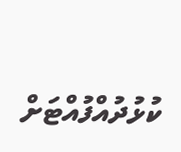ކުޅުދުއްފުއްޓަށް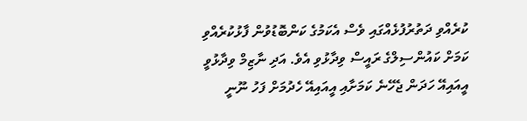ކުރެއްވި ދަތުރުފުޅެއްގައި ވެސް އެކަމުގެ ކަންބޮޑުވުން ފާޅުކުރެއްވި ކަމަށް ކައުންސިލްގެ ރައީސް ވިދާޅުވި އެވެ. އަދި ނާޒިމް ވިދާޅުވީ އީއައިއޭ ހަދަން ޖެހޭނެ ކަމަށާއި އީއައިއޭ ހެދުމަށް ފަހު ނޫނީ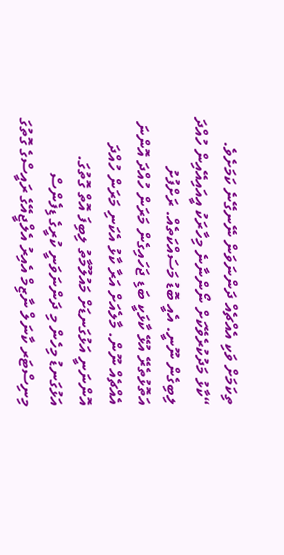ތިކަމަށް ވަކި އެއްޗެއް ދަންނަވަން ނޭނގޭނެ ކަމަށެވެ.
“ކާޅު މަދުކުރެވޭކަށް ނޯންނާނެ މިހާރަކު އީއައިއޭއިން ހުއްދަ ލިބިގެން ނޫނީ. އެއީ ބޮޑު މަސައްކަތެއް. ރަށްފުށު އަތޮޅުތެރޭ އުޅޭ ކާޅަކީ ބަޑި ޖަހައިގެން މަރަން ހުއްދަ އޮންނަ އެއްޗެއް ނޫން. މާލެއަށް އަރާ ކާޅު އެކަނި މަރަން ހުއްދަ އޮންނަނީ އަޅުގަނޑަށް މައުލޫމާތު ލިބިފަ އޮތް ގޮތުގަ. އަޅުގަނޑު މިހެން މި ދަންނަވަނީ ކުރީގެ ޑިފެންސް މިނިސްޓަރ ކާނަލް ނާޒިމް އެއިރު އެލްޖީއޭގެ ރައީސްގެ ގޮތުގަ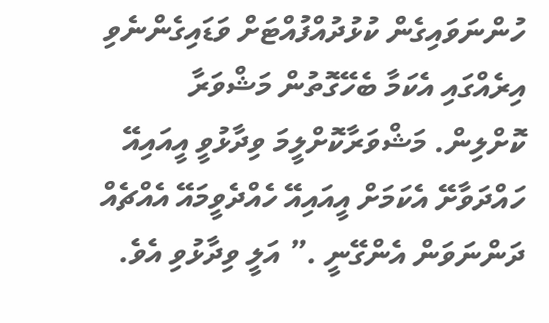ހުންނަވައިގެން ކުޅުދުއްފުއްޓަށް ވަޑައިގެންނެވި އިރެއްގައި އެކަމާ ބެހޭގޮތުން މަޝްވަރާ ކޮށްލިން. މަޝްވަރާކޮށްލީމަ ވިދާޅުވީ އީއައިއޭ ހައްދަވާށޭ އެކަމަށް އީއައިއޭ ހެއްދެވީމައޭ އެއްޗެއް ދަންނަވަން އެންގޭނީ .” އަލީ ވިދާޅުވި އެވެ.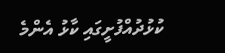ކުޅުދުއްފުށީގައި ކާޅު އެންމެ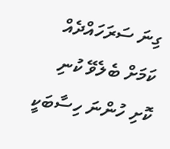ގިނަ ސަރަހައްދެއް ކަމަށް ބެލެވޭ ކުނި ކޮށި ހުންނަ ހިސާބަކީ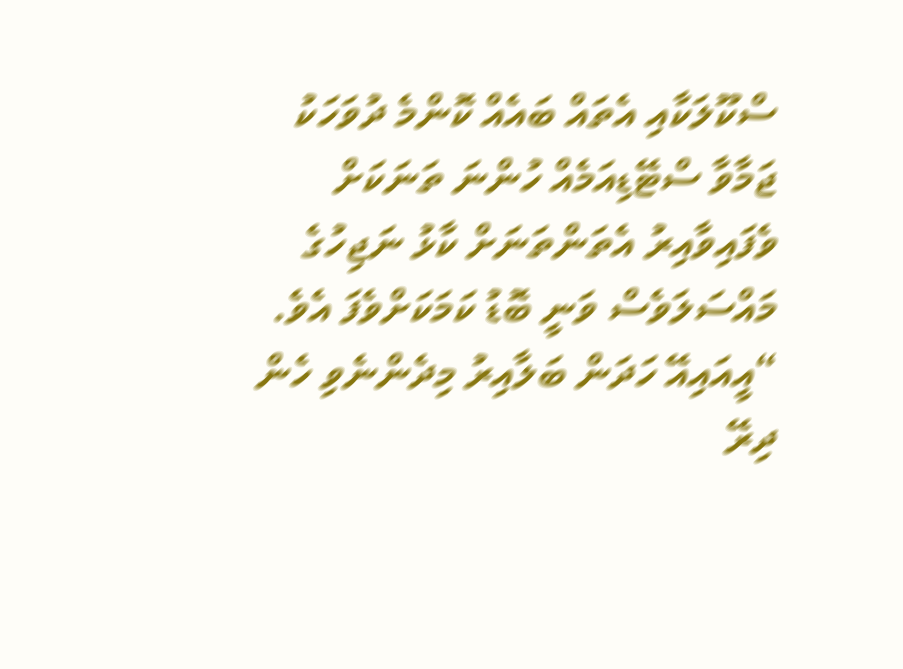ސްކޫލަކާއި އެތައް ބައެއް ކޮންމެ ދުވަހަކު ޖަމާވާ ސްޓޭޑިއަމެއް ހުންނަ ތަނަކަށް ވެފައިވާއިރު އެތަންތަނަށް ކާޅު ނަޖިހުގެ މައްސަލަވެސް ވަނީ ބޮޑު ކަމަކަށްވެފަ އެވެ.
“އީއައިއޭ ހަދަން ބަލާއިރު މިދެންނެވި ހެން ދިރޭ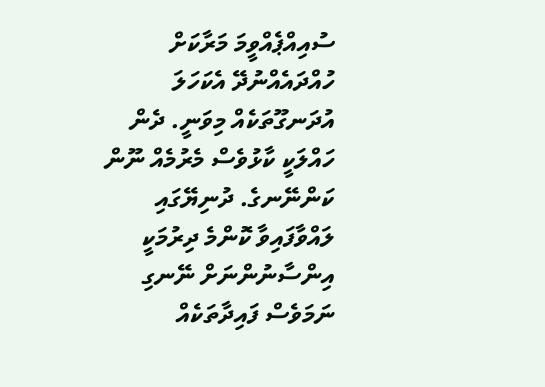ސުއިއްޕެއްވީމަ މަރާކަށް ހުއްދައެއްނުދޭ އެކަހަލަ އުދަނގޫތަކެއް މިވަނީ. ދެން ހައްލަކީ ކާޅުވެސް މެރުމެއް ނޫން ކަންނޭނގެ. ދުނިޔޭގައި ލައްވާފައިވާ ކޮންމެ ދިރުމަކީ އިންސާނުންނަށް ނޭނގި ނަމަވެސް ފައިދާތަކެއް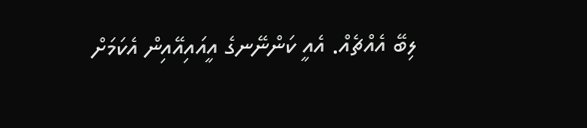ލިބޭ އެއްޗެއް. އެއީ ކަންނޭނގެ އީއައިއޭއިން އެކަމަށް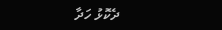ދެކޮޅު ހަދާ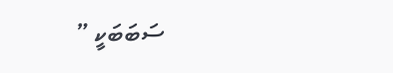ސަބަބަކީ ”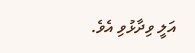އަލީ ވިދާޅުވި އެވެ.